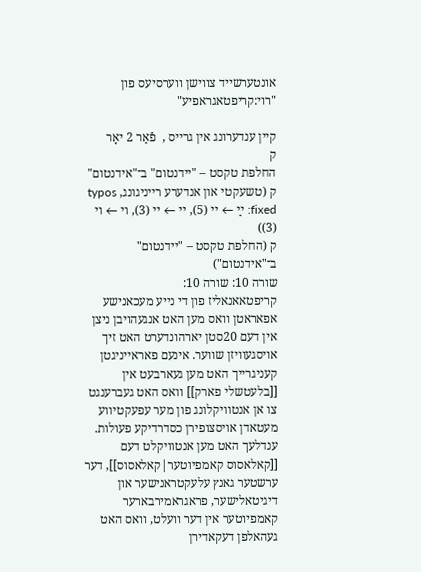אונטערשייד צווישן ווערסיעס פון "רוי:קריפטאגראפיע"

קיין ענדערונג אין גרייס ,  פֿאַר 2 יאָר
ק
החלפת טקסט – "יידנטום" ב־"אידנטום"
ק (טשעקטי און אנדערע רייניגונג, typos fixed: ײַ ← יי (5), ײ ← יי (3), ױ ← וי (3))
ק (החלפת טקסט – "יידנטום" ב־"אידנטום")
שורה 10: שורה 10:
קריפטאאנאליז פון די נייע מעכאנישע אפאראטן וואס מען האט אנגעהויבן ניצן אין דעם 20סטן יארהונדערט האט זיך אויסגעוויזן שווער. אינעם פאראייניגטן קעניגרייך האט מען געארבעט אין [[בלעטשלי פארק]] וואס האט געברענגט צו אן אנטוויקלונג פון מער עפעקטיווע מעטאדן אויסצופירן כסדרדיקע פעולות. ענדלעך האט מען אנטוויקלט דעם [[קאלאסוס קאמפיוטער|קאלאסוס]], דער ערשטער גאנץ עלעקטראנישער און דיגיטאלישער, פראגראמירבארער קאמפיוטער אין דער וועלט, וואס האט געהאלפן דעקאדירן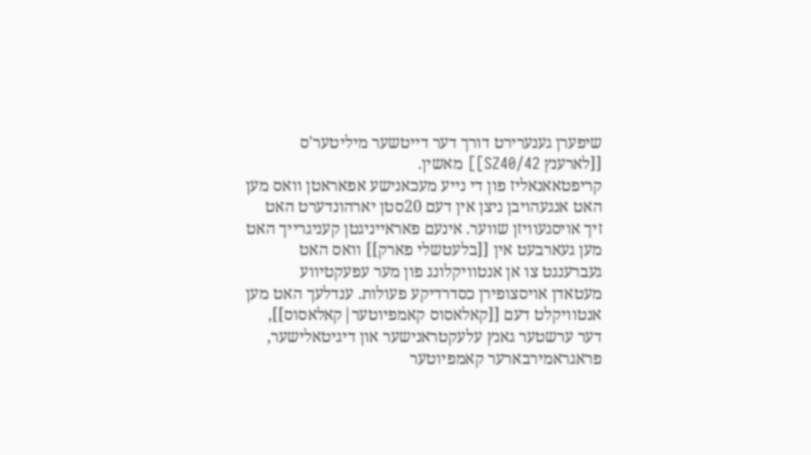שיפערן גענערירט דורך דער דייטשער מיליטער'ס [[לארענץ SZ40/42]] מאשין.
קריפטאאנאליז פון די נייע מעכאנישע אפאראטן וואס מען האט אנגעהויבן ניצן אין דעם 20סטן יארהונדערט האט זיך אויסגעוויזן שווער. אינעם פאראייניגטן קעניגרייך האט מען געארבעט אין [[בלעטשלי פארק]] וואס האט געברענגט צו אן אנטוויקלונג פון מער עפעקטיווע מעטאדן אויסצופירן כסדרדיקע פעולות. ענדלעך האט מען אנטוויקלט דעם [[קאלאסוס קאמפיוטער|קאלאסוס]], דער ערשטער גאנץ עלעקטראנישער און דיגיטאלישער, פראגראמירבארער קאמפיוטער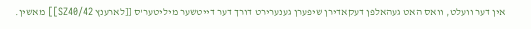אין דער וועלט, וואס האט געהאלפן דעקאדירן שיפערן גענערירט דורך דער דייטשער מיליטער'ס [[לארענץ SZ40/42]] מאשין.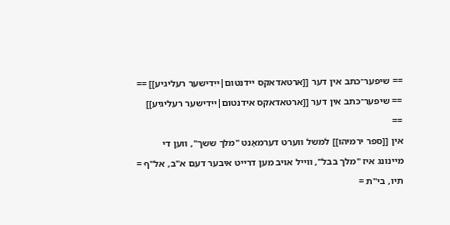== שיפער־כּתב אין דער [[ארטאדאקס יידנטום|ייִדישער רעליגיע]] ==
== שיפער־כּתב אין דער [[ארטאדאקס אידנטום|ייִדישער רעליגיע]] ==
אין [[ספר ירמיהו]] למשל װערט דערמאָנט "מלך ששך", װען די מיינונג איז "מלך בבל", װייל אויב מען דרייט איבער דעם א"ב, אל"ף = תיו, בי"ת =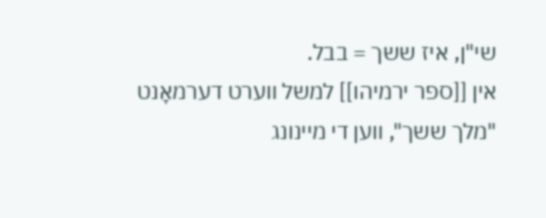שי"ן, איז ששך = בבל.
אין [[ספר ירמיהו]] למשל װערט דערמאָנט "מלך ששך", װען די מיינונג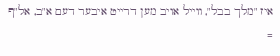איז "מלך בבל", װייל אויב מען דרייט איבער דעם א"ב, אל"ף =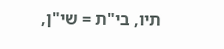תיו, בי"ת = שי"ן,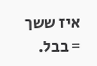איז ששך = בבל.